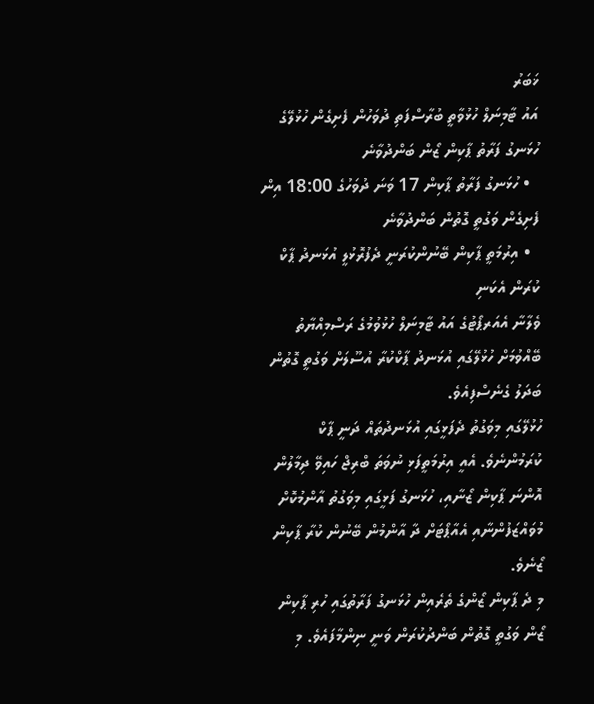ޚަބަރު
އައު ޓާމިނަލް ހުޅުވާތީ ބުރާސްފަތި ދުވަހުން ފެށިގެން ހުޅުލޭގެ ހުޅަނގު ފަރާތު ޕާކިން ޒޯން ބަންދުވާނެ
  • ހުޅަނގު ފަރާތު ޕާކިން 17 ވަނަ ދުވަހުގެ 18:00 އިން ފެށިގެން ވަގުތީ ގޮތުން ބަންދުވާނެ
  • އިރުމަތީ ޕާކިން ބޭނުންކުރަނީ ދެފުރޮޅުލީ އުޅަނދު ޕާކް ކުރަން އެކަނި
ވެލާނާ އެއަރޕޯޓުގެ އައު ޓާމިނަލް ހުޅުވުމުގެ ރަސްމިއްޔާތު ބޭއްވުމަށް ހުޅުލޭގައި އުޅަނދު ޕާކްކުރާ އުސޫލަށް ވަގުތީ ގޮތުން ބަދަލު ގެނެސްފިއެވެ.
ހުޅުލޭގައި މިވަގުތު ދެފަޅީގައި އުޅަނދުތައް ދަނީ ޕާކް ކުރަމުންނެވެ. އެއީ އިރުމަތީފަޅި ނުވަތަ ބްރިޖް ހައިވޭ ދިމާލުން އޮންނަ ޕާކިން ޒޯނާއި، ހުޅަނގު ފަޅީގައި މިވަގުތު އާންމުކޮށް މުވައްޒަފުންނާއި އެއާޕޯޓަށް ދާ އާންމުން ބޭނުން ކުރާ ޕާކިން ޒޯނެވެ.
މި ދެ ޕާކިން ޒޯންގެ ތެރެއިން ހުޅަނގު ފަރާތުގައި ހުރި ޕާކިން ޒޯން ވަގުތީ ގޮތުން ބަންދުކުރަން ވަނީ ނިންމާފައެވެ. މި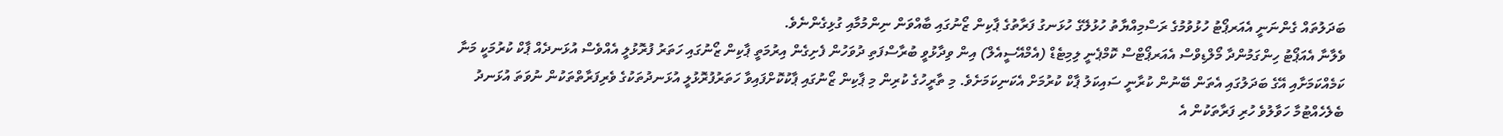ބަދަލުތައް ގެންނަނީ އެއަރޕޯޓު ހުޅުވުމުގެ ރަސްމިއްޔާތު ހުޅުލޭގެ ހުޅަނގު ފަރާތުގެ ޕާކިން ޒޯނުގައި ބާއްވަން ނިންމުމާއި ގުޅިގެންނެވެ.
ވެލާނާ އެއަޕޯޓު ހިންގަމުންދާ މޯލްޑިވްސް އެއަރޕޯޓްސް ކޮމްޕެނީ ލިމިޓެޑް (އެމްއޭސީއެލް) އިން ވިދާޅުވީ ބުރާސްފަތި ދުވަހުން ފެށިގެން އިރުމަތީ ޕާކިން ޒޯނުގައި ހަތަރު ފުރޮޅުލީ އެއްވެސް އުޅަނދެއް ޕާކް ކުރުމަކީ މަނާ ކަމެއްކަމަށާއި އޭގެ ބަދަލުގައި އެތަން ބޭނުން ކުރާނީ ސައިކަލު ޕާކް ކުރުމަށް އެކަނިކަމަށެވެ. މި ތާރީހުގެ ކުރިން މި ޕާކިން ޒޯނުގައި ޕާކުކޮށްފައިވާ ހަތަރުފުރޮޅުލީ އުޅަނދުތަކުގެ ވެރިފަރާތްތަކުން ނުވަތަ އުޅަނދު ބެލެހެއްޓުމާ ހަވާލުވެ ހުރި ފަރާތަކުން އެ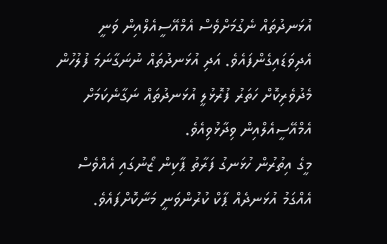އުޅަނދުތައް ނެގުމަށްވެސް އެމްއޭސީއެލްއިން ވަނީ އެދިވަޑައިގެންފައެވެ. އަދި އުޅަނދުތައް ނުނަގާނަމަ ފުލުހުން މެދުވެރިކޮށް ހަތަރު ފުރޮޅުލީ އުޅަނދުތައް ނަގާނެކަމަށް އެމްއޭސީއެލްއިން ވިދާޅުވިއެވެ.
މީގެ އިތުރުން ހުޅަނގު ފަރާތު ޕާކިން ޒޯނުގައި އެއްވެސް އެއްގަމު އުޅަނދެއް ޕާކް ކުރުންވަނީ މަނާކޮށްފައެވެ.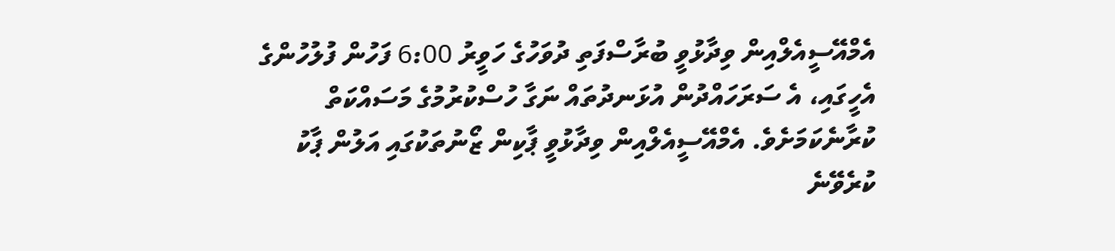އެމްއޭސީއެލްއިން ވިދާޅުވީ ބުރާސްފަތި ދުވަހުގެ ހަވީރު 6:00 ފަހުން ފުލުހުންގެ އެހީގައި، އެ ސަރަހައްދުން އުޅަނދުތައް ނަގާ ހުސްކުރުމުގެ މަސައްކަތް ކުރާނެކަމަށެވެ. އެމްއޭސީއެލްއިން ވިދާޅުވީ ޕާކިން ޒޯނުތަކުގައި އަލުން ޕާކު ކުރެވޭނެ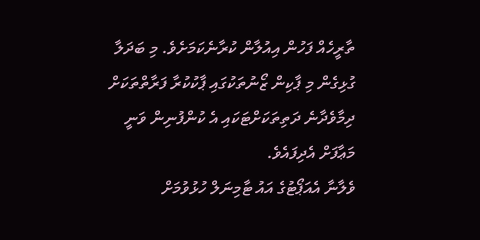ތާރީހެއް ފަހުން އިއުލާން ކުރާނެކަމަށެވެ. މި ބަދަލާ ގުޅިގެން މި ޕާކިން ޒޯނުތަކުގައި ޕާކުކުރާ ފަރާތްތަކަށް ދިމާވެދާނެ ދަތިތަކަށްޓަކައި އެ ކުންފުނިން ވަނީ މަޢާފަށް އެދިފައެވެ.
ވެލާނާ އެއަޕޯޓުގެ އައު ޓާމިނަލް ހުޅުވުމަށް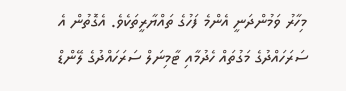މިހާރު ވަމުންދަނީ އެންމެ ފަހުގެ ތައްޔާރީތަކެވެ. އެގޮތުން އެ ސަރަހައްދުގެ މަގުތައް ހެދުމާއި ޓާމިނަލް ސަރަހައްދުގެ ލޭންޑް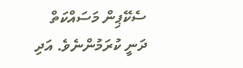ސެކޭޕިން މަސައްކަތް ދަނީ ކުރަމުންނެވެ. އަދި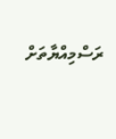ރަސްމިއްޔާތަށް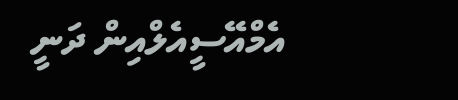އެމްއޭސީއެލްއިން ދަނީ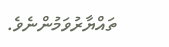ތައްޔާރުވަމުންނެވެ.